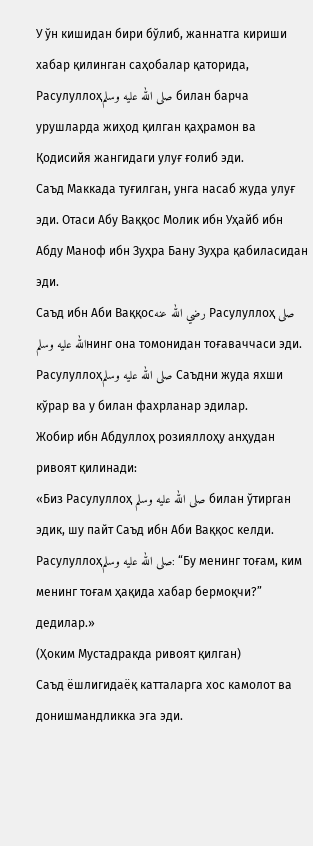У ўн кишидан бири бўлиб, жаннатга кириши хабар қилинган саҳобалар қаторида, Расулуллоҳصلى الله عليه وسلم билан барча урушларда жиҳод қилган қаҳрамон ва Қодисийя жангидаги улуғ ғолиб эди.
Саъд Маккада туғилган, унга насаб жуда улуғ эди. Отаси Абу Ваққос Молик ибн Уҳайб ибн Абду Маноф ибн Зуҳра Бану Зуҳра қабиласидан эди.
Саъд ибн Аби Ваққосرضي الله عنه Расулуллоҳ صلى الله عليه وسلمнинг она томонидан тоғаваччаси эди. Расулуллоҳصلى الله عليه وسلم Саъдни жуда яхши кўрар ва у билан фахрланар эдилар.
Жобир ибн Абдуллоҳ розияллоҳу анҳудан ривоят қилинади:
«Биз Расулуллоҳ صلى الله عليه وسلم билан ўтирган эдик, шу пайт Саъд ибн Аби Ваққос келди.
Расулуллоҳصلى الله عليه وسلم: “Бу менинг тоғам, ким менинг тоғам ҳақида хабар бермоқчи?” дедилар.»
(Ҳоким Мустадракда ривоят қилган)
Саъд ёшлигидаёқ катталарга хос камолот ва донишмандликка эга эди.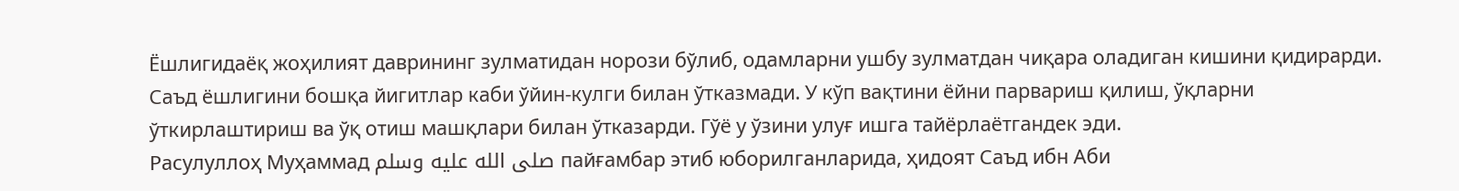Ёшлигидаёқ жоҳилият даврининг зулматидан норози бўлиб, одамларни ушбу зулматдан чиқара оладиган кишини қидирарди.
Саъд ёшлигини бошқа йигитлар каби ўйин-кулги билан ўтказмади. У кўп вақтини ёйни парвариш қилиш, ўқларни ўткирлаштириш ва ўқ отиш машқлари билан ўтказарди. Гўё у ўзини улуғ ишга тайёрлаётгандек эди.
Расулуллоҳ Муҳаммад صلى الله عليه وسلم пайғамбар этиб юборилганларида, ҳидоят Саъд ибн Аби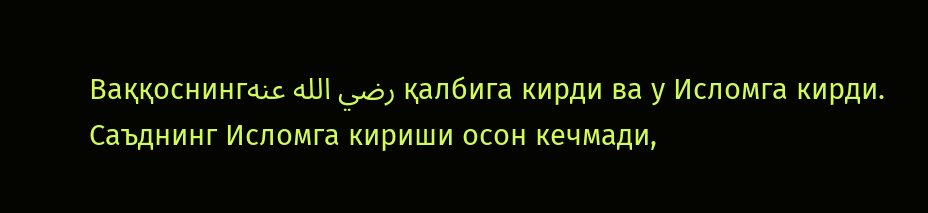Ваққоснингرضي الله عنه қалбига кирди ва у Исломга кирди. Саъднинг Исломга кириши осон кечмади,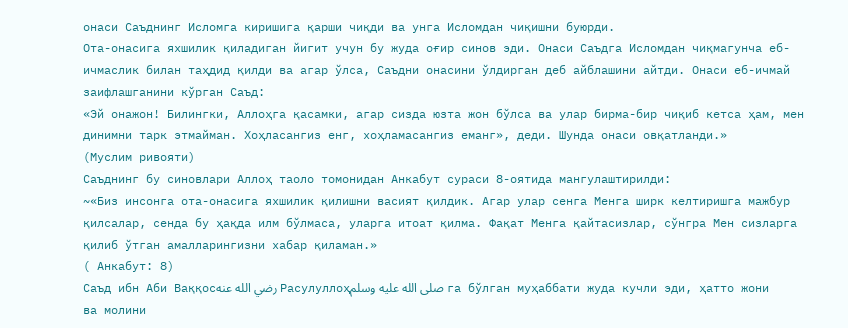онаси Саъднинг Исломга киришига қарши чиқди ва унга Исломдан чиқишни буюрди.
Ота-онасига яхшилик қиладиган йигит учун бу жуда оғир синов эди. Онаси Саъдга Исломдан чиқмагунча еб-ичмаслик билан таҳдид қилди ва агар ўлса, Саъдни онасини ўлдирган деб айблашини айтди. Онаси еб-ичмай заифлашганини кўрган Саъд:
«Эй онажон! Билингки, Аллоҳга қасамки, агар сизда юзта жон бўлса ва улар бирма-бир чиқиб кетса ҳам, мен динимни тарк этмайман. Хоҳласангиз енг, хоҳламасангиз еманг», деди. Шунда онаси овқатланди.»
(Муслим ривояти)
Саъднинг бу синовлари Аллоҳ таоло томонидан Анкабут сураси 8-оятида мангулаштирилди:
~«Биз инсонга ота-онасига яхшилик қилишни васият қилдик. Агар улар сенга Менга ширк келтиришга мажбур қилсалар, сенда бу ҳақда илм бўлмаса, уларга итоат қилма. Фақат Менга қайтасизлар, сўнгра Мен сизларга қилиб ўтган амалларингизни хабар қиламан.»
( Анкабут: 8)
Саъд ибн Аби Ваққосرضي الله عنه Расулуллоҳصلى الله عليه وسلم га бўлган муҳаббати жуда кучли эди, ҳатто жони ва молини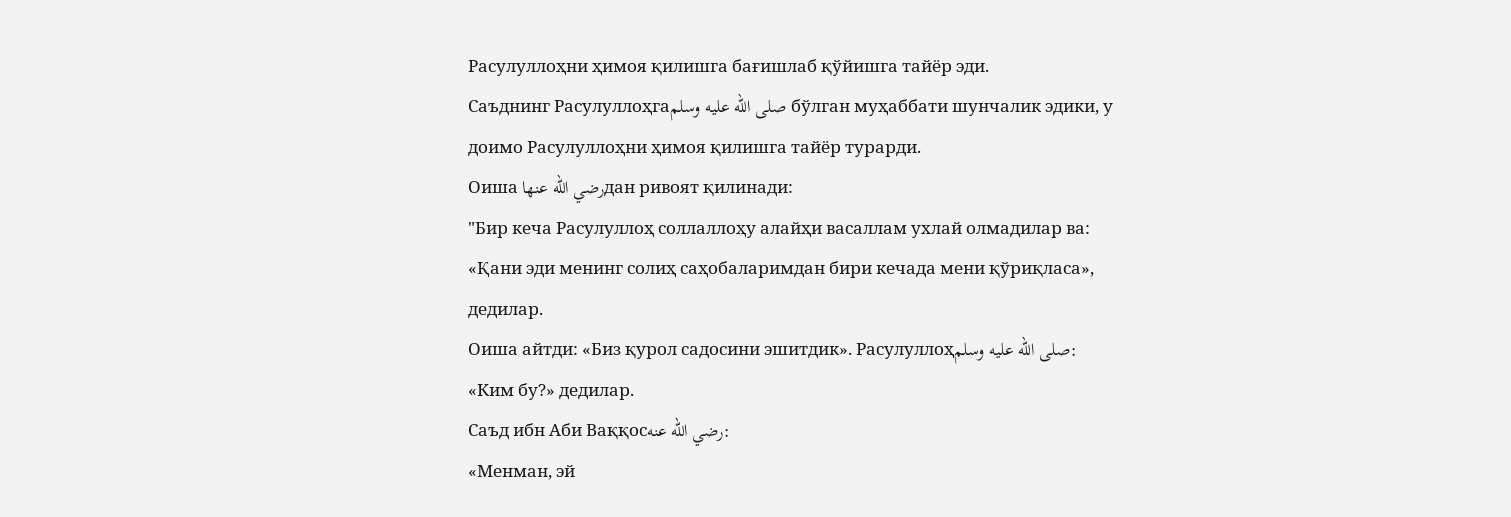Расулуллоҳни ҳимоя қилишга бағишлаб қўйишга тайёр эди.
Саъднинг Расулуллоҳгаصلى الله عليه وسلم бўлган муҳаббати шунчалик эдики, у доимо Расулуллоҳни ҳимоя қилишга тайёр турарди.
Оиша رضي الله عنهاдан ривоят қилинади:
"Бир кеча Расулуллоҳ соллаллоҳу алайҳи васаллам ухлай олмадилар ва:
«Қани эди менинг солиҳ саҳобаларимдан бири кечада мени қўриқласа», дедилар.
Оиша айтди: «Биз қурол садосини эшитдик». Расулуллоҳصلى الله عليه وسلم: «Ким бу?» дедилар.
Саъд ибн Аби Ваққосرضي الله عنه:
«Менман, эй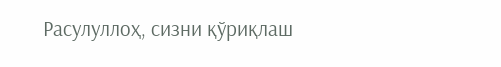Расулуллоҳ, сизни қўриқлаш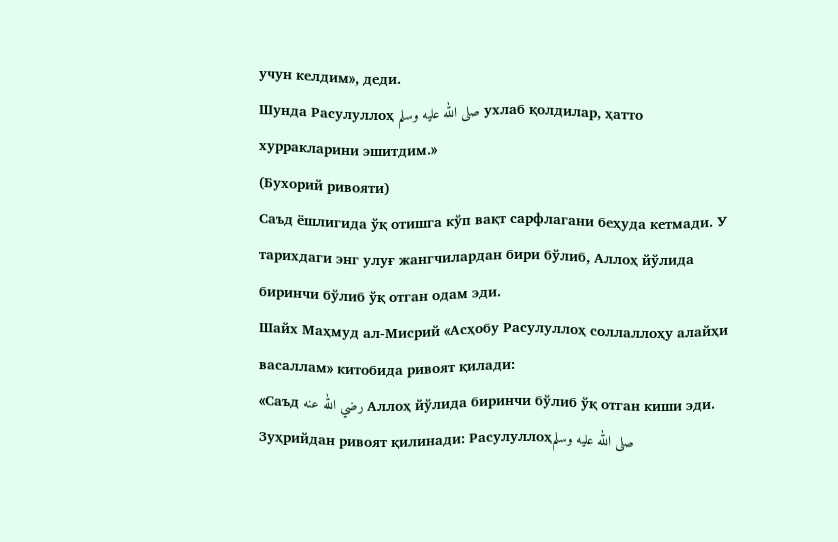учун келдим», деди.
Шунда Расулуллоҳ صلى الله عليه وسلم ухлаб қолдилар, ҳатто хурракларини эшитдим.»
(Бухорий ривояти)
Саъд ёшлигида ўқ отишга кўп вақт сарфлагани беҳуда кетмади. У тарихдаги энг улуғ жангчилардан бири бўлиб, Аллоҳ йўлида биринчи бўлиб ўқ отган одам эди.
Шайх Маҳмуд ал-Мисрий «Асҳобу Расулуллоҳ соллаллоҳу алайҳи васаллам» китобида ривоят қилади:
«Саъд رضي الله عنه Аллоҳ йўлида биринчи бўлиб ўқ отган киши эди.
Зуҳрийдан ривоят қилинади: Расулуллоҳصلى الله عليه وسلم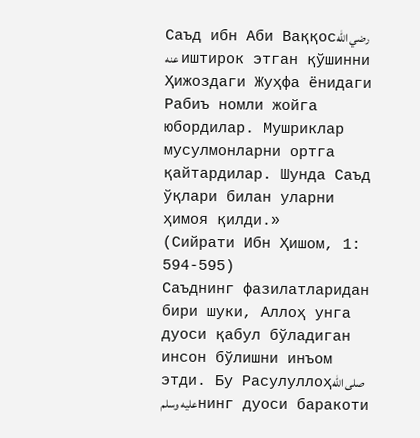Саъд ибн Аби Ваққосرضي الله عنه иштирок этган қўшинни Ҳижоздаги Жуҳфа ёнидаги Рабиъ номли жойга юбордилар. Мушриклар мусулмонларни ортга қайтардилар. Шунда Саъд ўқлари билан уларни ҳимоя қилди.»
(Сийрати Ибн Ҳишом, 1: 594-595)
Саъднинг фазилатларидан бири шуки, Аллоҳ унга дуоси қабул бўладиган инсон бўлишни инъом этди. Бу Расулуллоҳصلى الله عليه وسلمнинг дуоси баракоти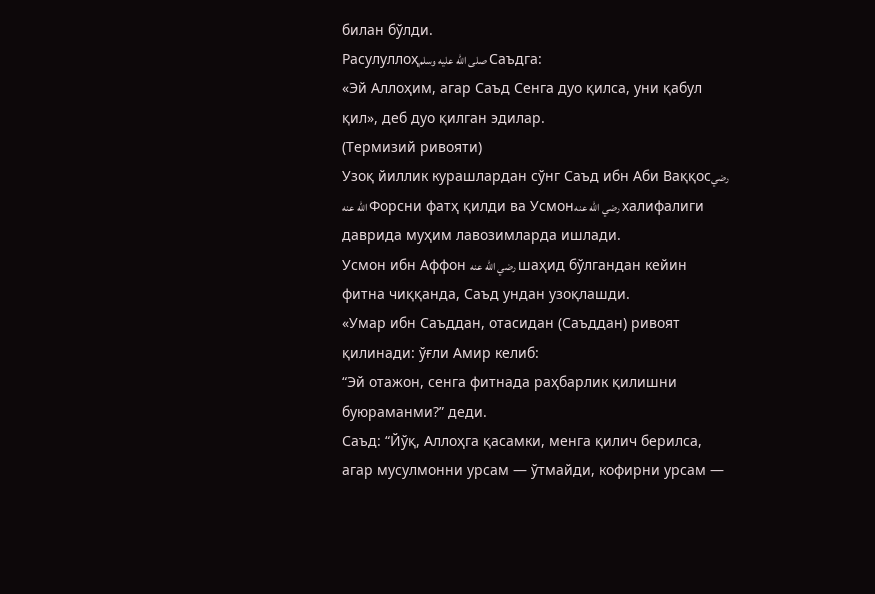билан бўлди.
Расулуллоҳصلى الله عليه وسلم Саъдга:
«Эй Аллоҳим, агар Саъд Сенга дуо қилса, уни қабул қил», деб дуо қилган эдилар.
(Термизий ривояти)
Узоқ йиллик курашлардан сўнг Саъд ибн Аби Ваққосرضي الله عنه Форсни фатҳ қилди ва Усмонرضي الله عنه халифалиги даврида муҳим лавозимларда ишлади.
Усмон ибн Аффон رضي الله عنه шаҳид бўлгандан кейин фитна чиққанда, Саъд ундан узоқлашди.
«Умар ибн Саъддан, отасидан (Саъддан) ривоят қилинади: ўғли Амир келиб:
“Эй отажон, сенга фитнада раҳбарлик қилишни буюраманми?” деди.
Саъд: “Йўқ, Аллоҳга қасамки, менга қилич берилса, агар мусулмонни урсам — ўтмайди, кофирни урсам —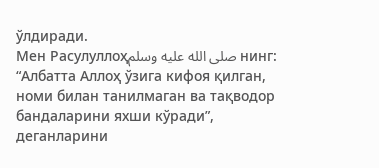ўлдиради.
Мен Расулуллоҳصلى الله عليه وسلم нинг:
“Албатта Аллоҳ ўзига кифоя қилган, номи билан танилмаган ва тақводор бандаларини яхши кўради”, деганларини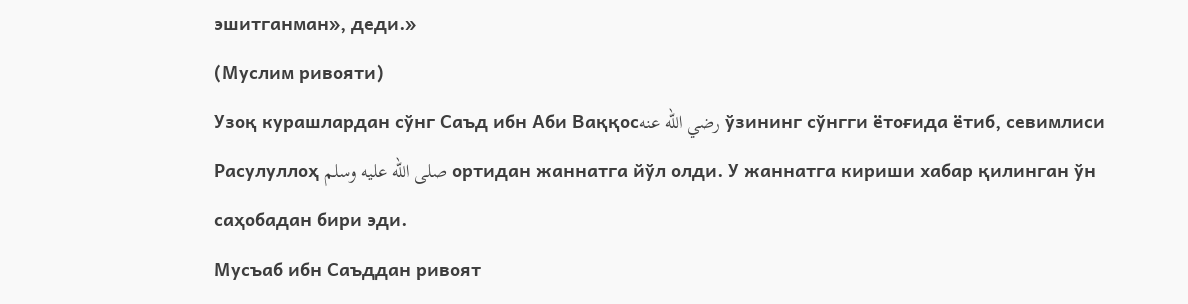эшитганман», деди.»
(Муслим ривояти)
Узоқ курашлардан сўнг Саъд ибн Аби Ваққосرضي الله عنه ўзининг сўнгги ётоғида ётиб, севимлиси Расулуллоҳ صلى الله عليه وسلم ортидан жаннатга йўл олди. У жаннатга кириши хабар қилинган ўн саҳобадан бири эди.
Мусъаб ибн Саъддан ривоят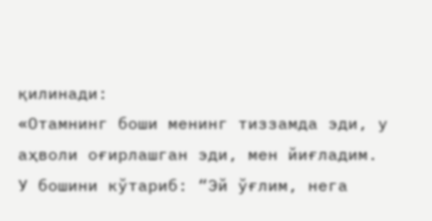қилинади:
«Отамнинг боши менинг тиззамда эди, у аҳволи оғирлашган эди, мен йиғладим.
У бошини кўтариб: “Эй ўғлим, нега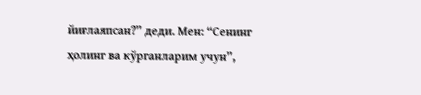йиғлаяпсан?” деди. Мен: “Сенинг ҳолинг ва кўрганларим учун”,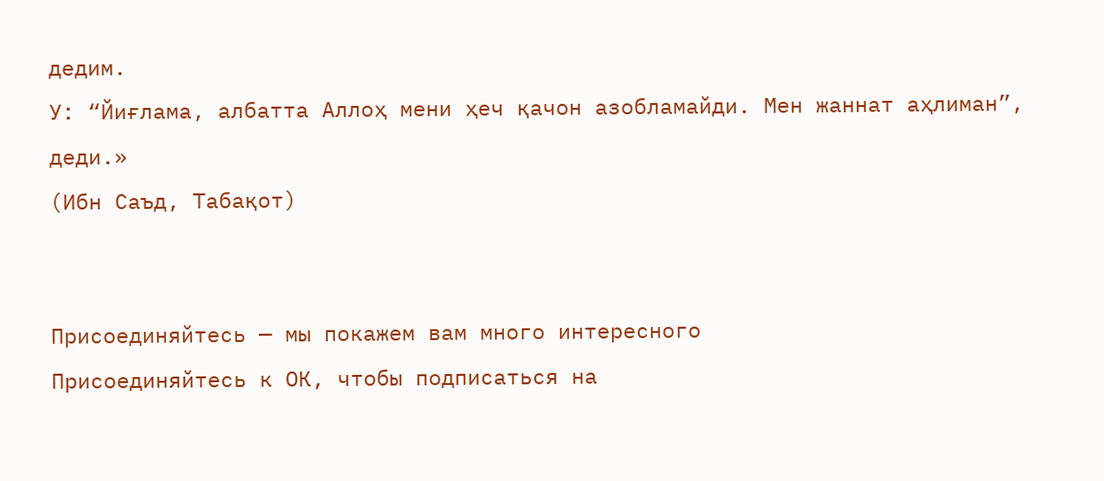дедим.
У: “Йиғлама, албатта Аллоҳ мени ҳеч қачон азобламайди. Мен жаннат аҳлиман”, деди.»
(Ибн Саъд, Табақот)


Присоединяйтесь — мы покажем вам много интересного
Присоединяйтесь к ОК, чтобы подписаться на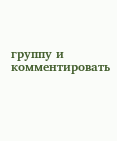группу и комментировать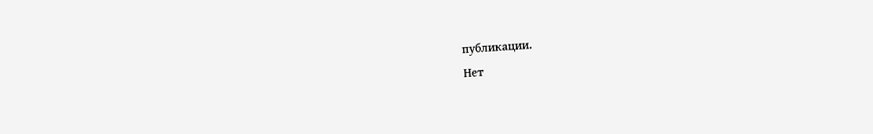публикации.
Нет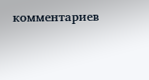комментариев